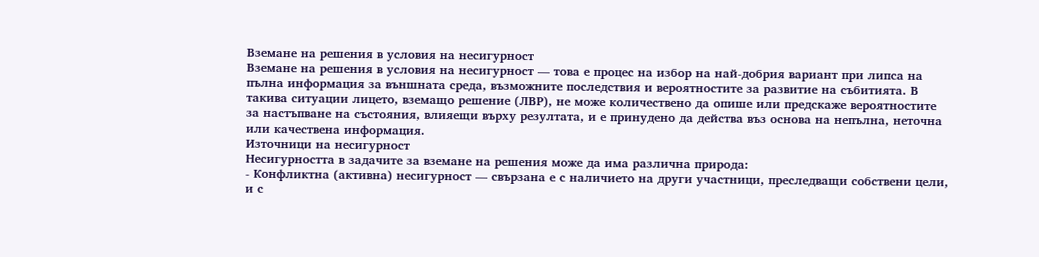Вземане на решения в условия на несигурност
Вземане на решения в условия на несигурност — това е процес на избор на най-добрия вариант при липса на пълна информация за външната среда, възможните последствия и вероятностите за развитие на събитията. В такива ситуации лицето, вземащо решение (ЛВР), не може количествено да опише или предскаже вероятностите за настъпване на състояния, влияещи върху резултата, и е принудено да действа въз основа на непълна, неточна или качествена информация.
Източници на несигурност
Несигурността в задачите за вземане на решения може да има различна природа:
- Конфликтна (активна) несигурност — свързана е с наличието на други участници, преследващи собствени цели, и с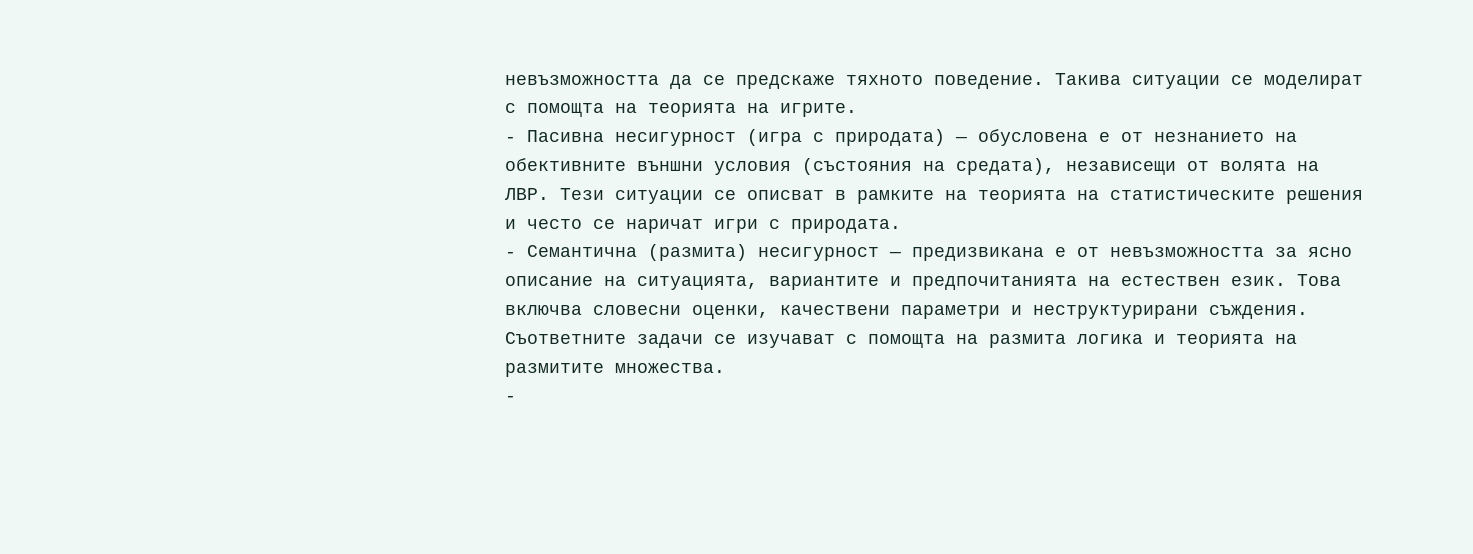невъзможността да се предскаже тяхното поведение. Такива ситуации се моделират с помощта на теорията на игрите.
- Пасивна несигурност (игра с природата) — обусловена е от незнанието на обективните външни условия (състояния на средата), независещи от волята на ЛВР. Тези ситуации се описват в рамките на теорията на статистическите решения и често се наричат игри с природата.
- Семантична (размита) несигурност — предизвикана е от невъзможността за ясно описание на ситуацията, вариантите и предпочитанията на естествен език. Това включва словесни оценки, качествени параметри и неструктурирани съждения. Съответните задачи се изучават с помощта на размита логика и теорията на размитите множества.
-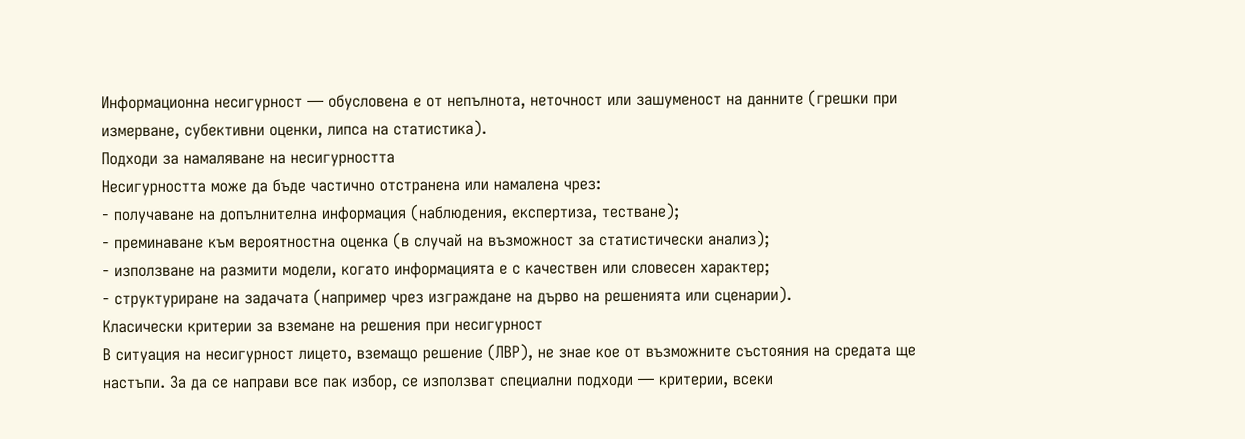Информационна несигурност — обусловена е от непълнота, неточност или зашуменост на данните (грешки при измерване, субективни оценки, липса на статистика).
Подходи за намаляване на несигурността
Несигурността може да бъде частично отстранена или намалена чрез:
- получаване на допълнителна информация (наблюдения, експертиза, тестване);
- преминаване към вероятностна оценка (в случай на възможност за статистически анализ);
- използване на размити модели, когато информацията е с качествен или словесен характер;
- структуриране на задачата (например чрез изграждане на дърво на решенията или сценарии).
Класически критерии за вземане на решения при несигурност
В ситуация на несигурност лицето, вземащо решение (ЛВР), не знае кое от възможните състояния на средата ще настъпи. За да се направи все пак избор, се използват специални подходи — критерии, всеки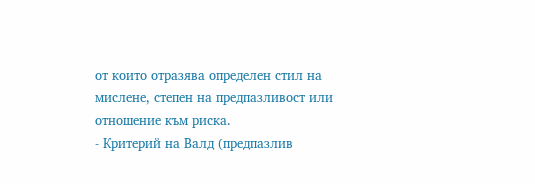от които отразява определен стил на мислене, степен на предпазливост или отношение към риска.
- Критерий на Валд (предпазлив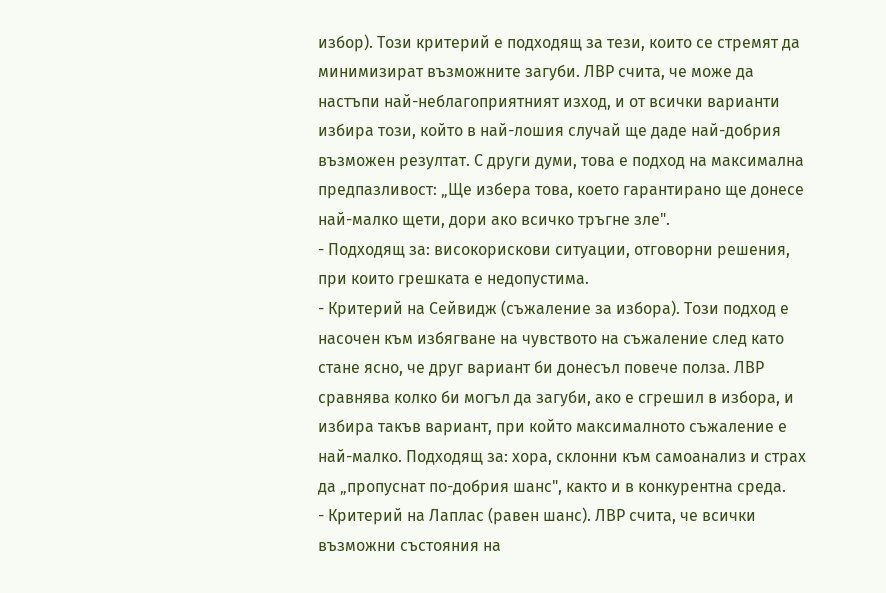избор). Този критерий е подходящ за тези, които се стремят да минимизират възможните загуби. ЛВР счита, че може да настъпи най-неблагоприятният изход, и от всички варианти избира този, който в най-лошия случай ще даде най-добрия възможен резултат. С други думи, това е подход на максимална предпазливост: „Ще избера това, което гарантирано ще донесе най-малко щети, дори ако всичко тръгне зле".
- Подходящ за: високорискови ситуации, отговорни решения, при които грешката е недопустима.
- Критерий на Сейвидж (съжаление за избора). Този подход е насочен към избягване на чувството на съжаление след като стане ясно, че друг вариант би донесъл повече полза. ЛВР сравнява колко би могъл да загуби, ако е сгрешил в избора, и избира такъв вариант, при който максималното съжаление е най-малко. Подходящ за: хора, склонни към самоанализ и страх да „пропуснат по-добрия шанс", както и в конкурентна среда.
- Критерий на Лаплас (равен шанс). ЛВР счита, че всички възможни състояния на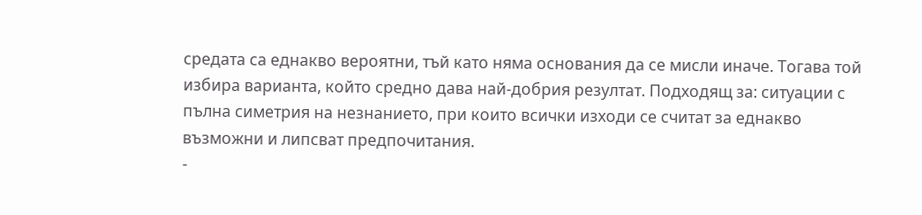средата са еднакво вероятни, тъй като няма основания да се мисли иначе. Тогава той избира варианта, който средно дава най-добрия резултат. Подходящ за: ситуации с пълна симетрия на незнанието, при които всички изходи се считат за еднакво възможни и липсват предпочитания.
-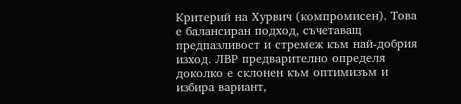Критерий на Хурвич (компромисен). Това е балансиран подход, съчетаващ предпазливост и стремеж към най-добрия изход. ЛВР предварително определя доколко е склонен към оптимизъм и избира вариант,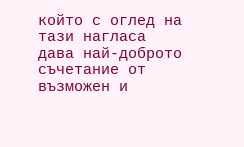който с оглед на тази нагласа дава най-доброто съчетание от възможен и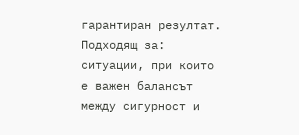гарантиран резултат. Подходящ за: ситуации, при които е важен балансът между сигурност и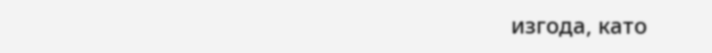изгода, като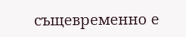същевременно е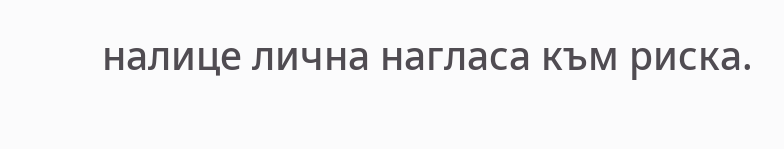налице лична нагласа към риска.